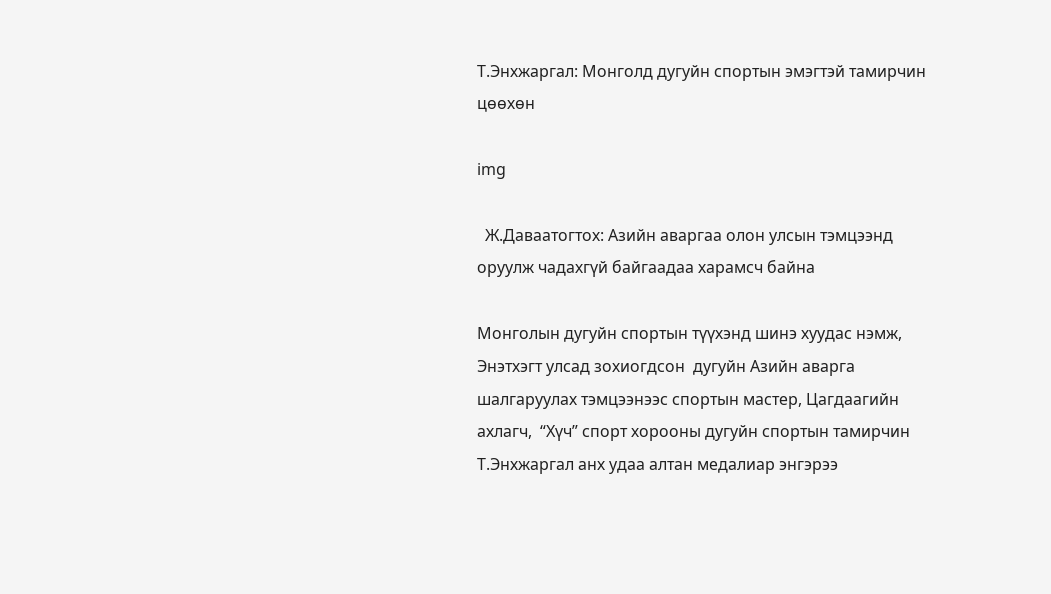Т.Энхжаргал: Монголд дугуйн спортын эмэгтэй тамирчин цөөхөн

img

  Ж.Даваатогтох: Азийн аваргаа олон улсын тэмцээнд оруулж чадахгүй байгаадаа харамсч байна

Монголын дугуйн спортын түүхэнд шинэ хуудас нэмж, Энэтхэгт улсад зохиогдсон  дугуйн Азийн аварга шалгаруулах тэмцээнээс спортын мастер, Цагдаагийн ахлагч,  “Хүч” спорт хорооны дугуйн спортын тамирчин Т.Энхжаргал анх удаа алтан медалиар энгэрээ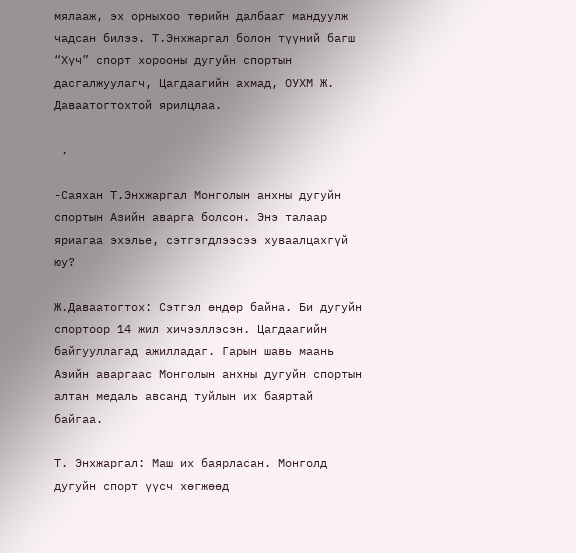мялааж, эх орныхоо төрийн далбааг мандуулж чадсан билээ. Т.Энхжаргал болон түүний багш “Хүч” спорт хорооны дугуйн спортын дасгалжуулагч, Цагдаагийн ахмад, ОУХМ Ж. Даваатогтохтой ярилцлаа.

 .

-Саяхан Т.Энхжаргал Монголын анхны дугуйн спортын Азийн аварга болсон. Энэ талаар яриагаа эхэлье, сэтгэгдлээсээ хуваалцахгүй юу?

Ж.Даваатогтох: Сэтгэл өндөр байна. Би дугуйн спортоор 14 жил хичээллэсэн. Цагдаагийн байгууллагад ажилладаг. Гарын шавь маань Азийн аваргаас Монголын анхны дугуйн спортын алтан медаль авсанд туйлын их баяртай байгаа.

Т. Энхжаргал: Маш их баярласан. Монголд дугуйн спорт үүсч хөгжөөд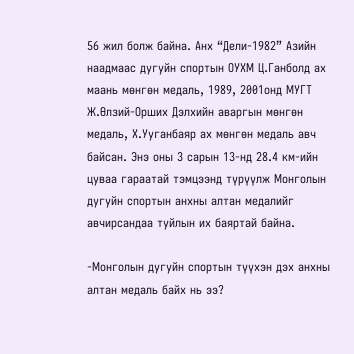56 жил болж байна. Анх “Дели-1982” Азийн наадмаас дугуйн спортын ОУХМ Ц.Ганболд ах маань мөнгөн медаль, 1989, 2001онд МУГТ Ж.Өлзий-Орших Дэлхийн аваргын мөнгөн медаль, Х.Ууганбаяр ах мөнгөн медаль авч байсан. Энэ оны 3 сарын 13-нд 28.4 км-ийн цуваа гараатай тэмцээнд түрүүлж Монголын дугуйн спортын анхны алтан медалийг авчирсандаа туйлын их баяртай байна.

-Монголын дугуйн спортын түүхэн дэх анхны алтан медаль байх нь ээ?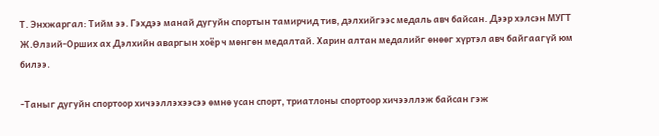Т. Энхжаргал: Тийм ээ. Гэхдээ манай дугуйн спортын тамирчид тив, дэлхийгээс медаль авч байсан. Дээр хэлсэн МУГТ Ж.Өлзий-Орших ах Дэлхийн аваргын хоёр ч мөнгөн медалтай. Харин алтан медалийг өнөөг хүртэл авч байгаагүй юм билээ.

-Таныг дугуйн спортоор хичээллэхээсээ өмнө усан спорт, триатлоны спортоор хичээллэж байсан гэж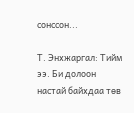сонссон...

Т. Энхжаргал: Тийм ээ. Би долоон настай байхдаа төв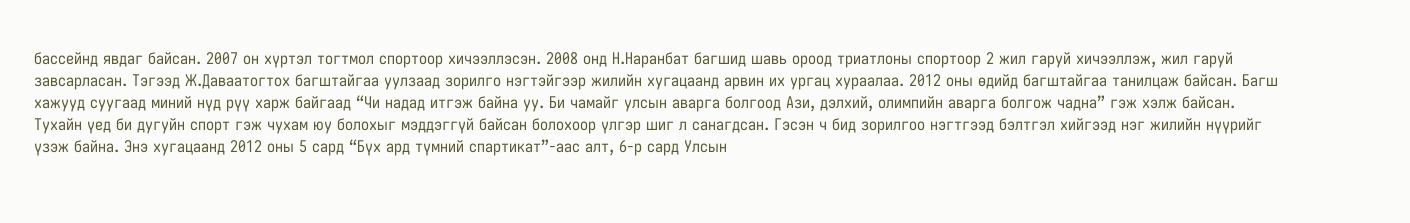бассейнд явдаг байсан. 2007 он хүртэл тогтмол спортоор хичээллэсэн. 2008 онд Н.Наранбат багшид шавь ороод триатлоны спортоор 2 жил гаруй хичээллэж, жил гаруй завсарласан. Тэгээд Ж.Даваатогтох багштайгаа уулзаад зорилго нэгтэйгээр жилийн хугацаанд арвин их ургац хураалаа. 2012 оны өдийд багштайгаа танилцаж байсан. Багш хажууд суугаад миний нүд рүү харж байгаад “Чи надад итгэж байна уу. Би чамайг улсын аварга болгоод Ази, дэлхий, олимпийн аварга болгож чадна” гэж хэлж байсан. Тухайн үед би дугуйн спорт гэж чухам юу болохыг мэддэггүй байсан болохоор үлгэр шиг л санагдсан. Гэсэн ч бид зорилгоо нэгтгээд бэлтгэл хийгээд нэг жилийн нүүрийг үзэж байна. Энэ хугацаанд 2012 оны 5 сард “Бүх ард түмний спартикат”-аас алт, 6-р сард Улсын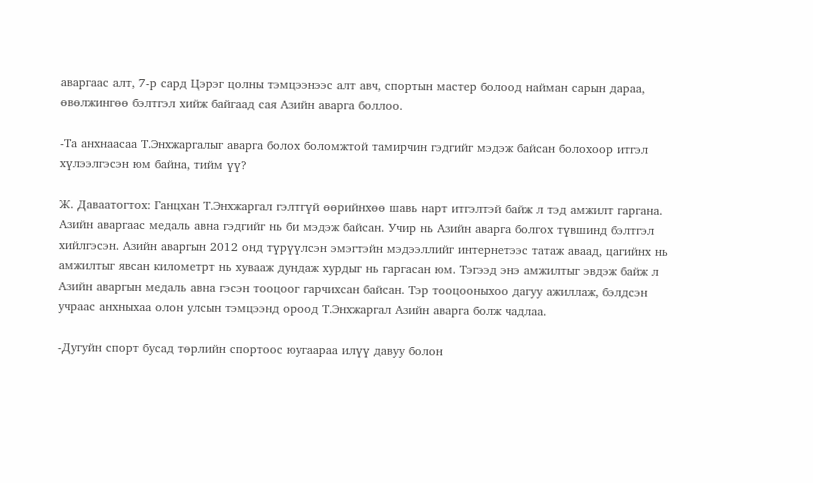аваргаас алт, 7-р сард Цэрэг цолны тэмцээнээс алт авч, спортын мастер болоод найман сарын дараа, өвөлжингөө бэлтгэл хийж байгаад сая Азийн аварга боллоо.

-Та анхнаасаа Т.Энхжаргалыг аварга болох боломжтой тамирчин гэдгийг мэдэж байсан болохоор итгэл хүлээлгэсэн юм байна, тийм үү?

Ж. Даваатогтох: Ганцхан Т.Энхжаргал гэлтгүй өөрийнхөө шавь нарт итгэлтэй байж л тэд амжилт гаргана. Азийн аваргаас медаль авна гэдгийг нь би мэдэж байсан. Учир нь Азийн аварга болгох түвшинд бэлтгэл хийлгэсэн. Азийн аваргын 2012 онд түрүүлсэн эмэгтэйн мэдээллийг интернетээс татаж аваад, цагийнх нь амжилтыг явсан километрт нь хувааж дундаж хурдыг нь гаргасан юм. Тэгээд энэ амжилтыг эвдэж байж л Азийн аваргын медаль авна гэсэн тооцоог гарчихсан байсан. Тэр тооцооныхоо дагуу ажиллаж, бэлдсэн учраас анхныхаа олон улсын тэмцээнд ороод Т.Энхжаргал Азийн аварга болж чадлаа.

-Дугуйн спорт бусад төрлийн спортоос юугаараа илүү давуу болон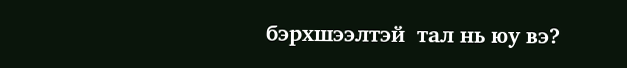бэрхшээлтэй  тал нь юу вэ?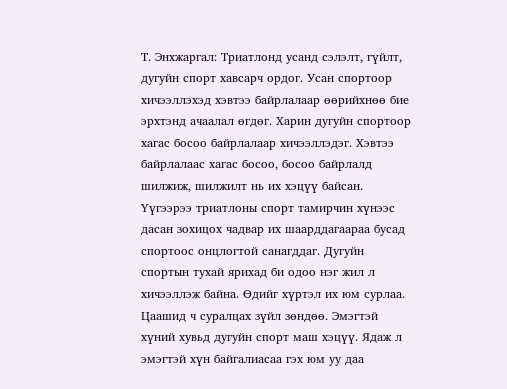Т. Энхжаргал: Триатлонд усанд сэлэлт, гүйлт, дугуйн спорт хавсарч ордог. Усан спортоор хичээллэхэд хэвтээ байрлалаар өөрийхнөө бие эрхтэнд ачаалал өгдөг. Харин дугуйн спортоор хагас босоо байрлалаар хичээллэдэг. Хэвтээ байрлалаас хагас босоо, босоо байрлалд шилжиж, шилжилт нь их хэцүү байсан. Үүгээрээ триатлоны спорт тамирчин хүнээс дасан зохицох чадвар их шаарддагаараа бусад спортоос онцлогтой санагддаг. Дугуйн спортын тухай ярихад би одоо нэг жил л хичээллэж байна. Өдийг хүртэл их юм сурлаа. Цаашид ч суралцах зүйл зөндөө. Эмэгтэй хүний хувьд дугуйн спорт маш хэцүү. Ядаж л эмэгтэй хүн байгалиасаа гэх юм уу даа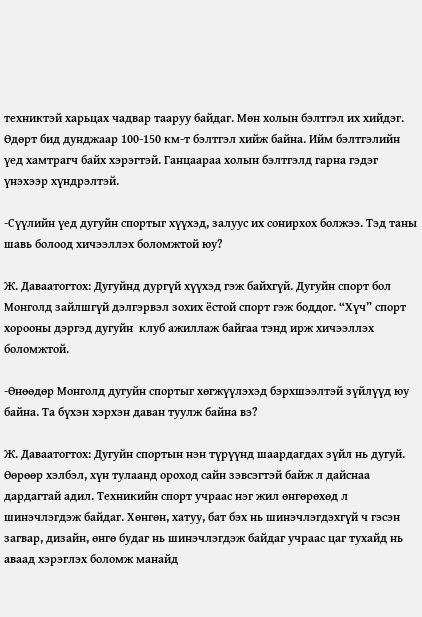техниктэй харьцах чадвар тааруу байдаг. Мөн холын бэлтгэл их хийдэг. Өдөрт бид дунджаар 100-150 км-т бэлтгэл хийж байна. Ийм бэлтгэлийн үед хамтрагч байх хэрэгтэй. Ганцаараа холын бэлтгэлд гарна гэдэг үнэхээр хүндрэлтэй.

-Сүүлийн үед дугуйн спортыг хүүхэд, залуус их сонирхох болжээ. Тэд таны шавь болоод хичээллэх боломжтой юу?

Ж. Даваатогтох: Дугуйнд дургүй хүүхэд гэж байхгүй. Дугуйн спорт бол Монголд зайлшгүй дэлгэрвэл зохих ёстой спорт гэж боддог. “Хүч” спорт хорооны дэргэд дугуйн  клуб ажиллаж байгаа тэнд ирж хичээллэх боломжтой.

-Өнөөдөр Монголд дугуйн спортыг хөгжүүлэхэд бэрхшээлтэй зүйлүүд юу байна. Та бүхэн хэрхэн даван туулж байна вэ?

Ж. Даваатогтох: Дугуйн спортын нэн түрүүнд шаардагдах зүйл нь дугуй. Өөрөөр хэлбэл, хүн тулаанд ороход сайн зэвсэгтэй байж л дайснаа дардагтай адил. Техникийн спорт учраас нэг жил өнгөрөхөд л шинэчлэгдэж байдаг. Хөнгөн, хатуу, бат бэх нь шинэчлэгдэхгүй ч гэсэн загвар, дизайн, өнгө будаг нь шинэчлэгдэж байдаг учраас цаг тухайд нь аваад хэрэглэх боломж манайд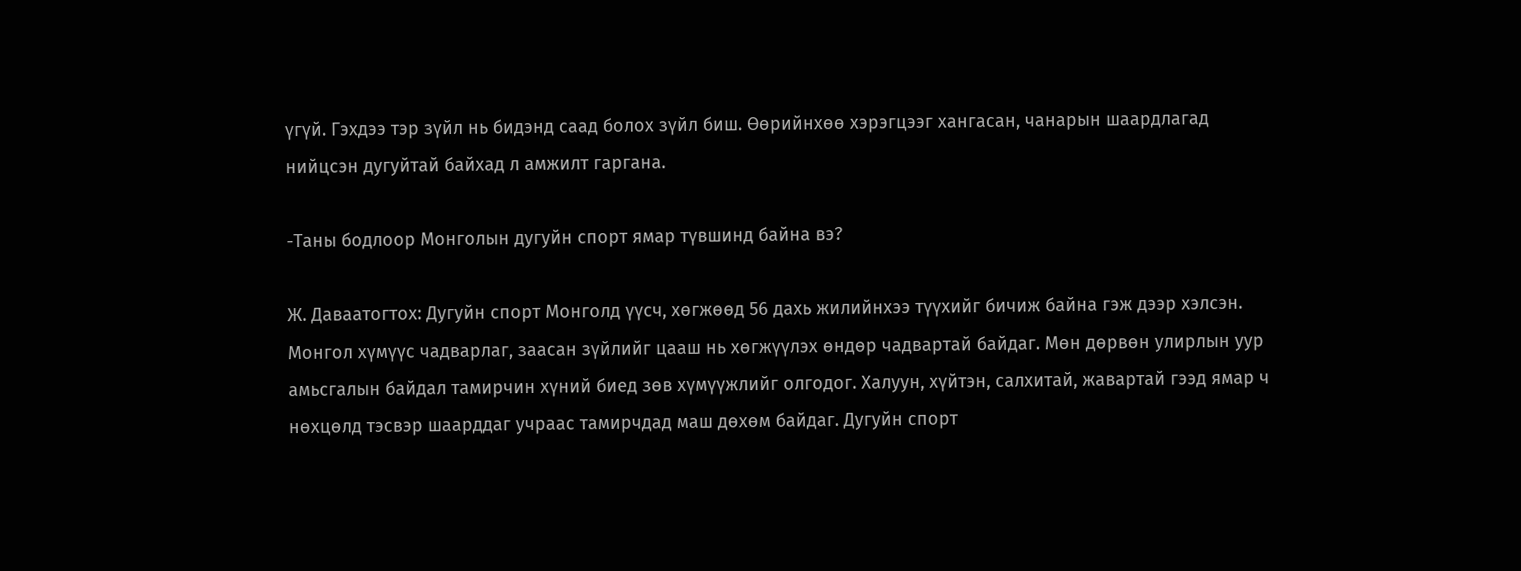үгүй. Гэхдээ тэр зүйл нь бидэнд саад болох зүйл биш. Өөрийнхөө хэрэгцээг хангасан, чанарын шаардлагад нийцсэн дугуйтай байхад л амжилт гаргана.

-Таны бодлоор Монголын дугуйн спорт ямар түвшинд байна вэ?

Ж. Даваатогтох: Дугуйн спорт Монголд үүсч, хөгжөөд 56 дахь жилийнхээ түүхийг бичиж байна гэж дээр хэлсэн. Монгол хүмүүс чадварлаг, заасан зүйлийг цааш нь хөгжүүлэх өндөр чадвартай байдаг. Мөн дөрвөн улирлын уур амьсгалын байдал тамирчин хүний биед зөв хүмүүжлийг олгодог. Халуун, хүйтэн, салхитай, жавартай гээд ямар ч нөхцөлд тэсвэр шаарддаг учраас тамирчдад маш дөхөм байдаг. Дугуйн спорт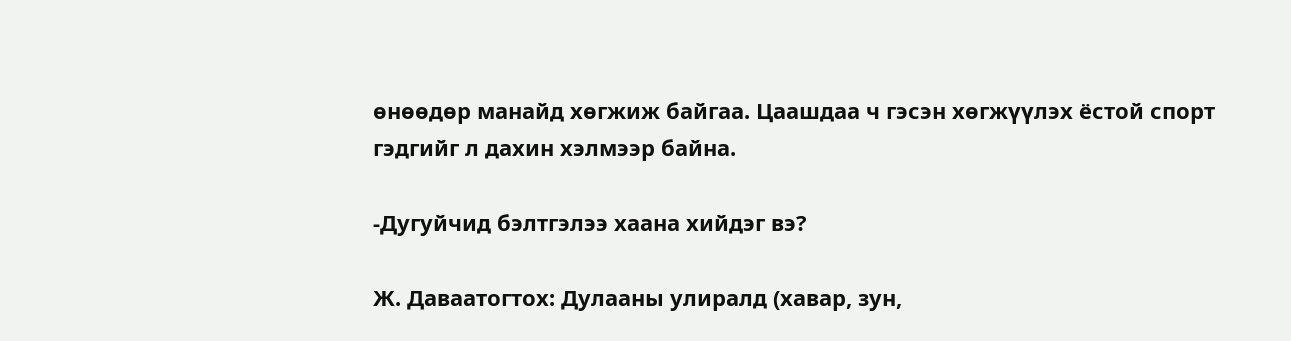өнөөдөр манайд хөгжиж байгаа. Цаашдаа ч гэсэн хөгжүүлэх ёстой спорт гэдгийг л дахин хэлмээр байна.

-Дугуйчид бэлтгэлээ хаана хийдэг вэ?

Ж. Даваатогтох: Дулааны улиралд (хавар, зун,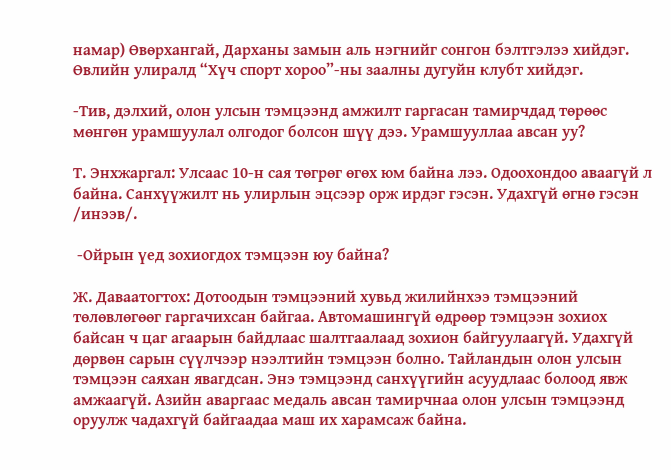намар) Өвөрхангай, Дарханы замын аль нэгнийг сонгон бэлтгэлээ хийдэг. Өвлийн улиралд “Хүч спорт хороо”-ны заалны дугуйн клубт хийдэг.

-Тив, дэлхий, олон улсын тэмцээнд амжилт гаргасан тамирчдад төрөөс мөнгөн урамшуулал олгодог болсон шүү дээ. Урамшууллаа авсан уу?

Т. Энхжаргал: Улсаас 10-н сая төгрөг өгөх юм байна лээ. Одоохондоо аваагүй л байна. Санхүүжилт нь улирлын эцсээр орж ирдэг гэсэн. Удахгүй өгнө гэсэн /инээв/.

 -Ойрын үед зохиогдох тэмцээн юу байна?

Ж. Даваатогтох: Дотоодын тэмцээний хувьд жилийнхээ тэмцээний төлөвлөгөөг гаргачихсан байгаа. Автомашингүй өдрөөр тэмцээн зохиох байсан ч цаг агаарын байдлаас шалтгаалаад зохион байгуулаагүй. Удахгүй дөрвөн сарын сүүлчээр нээлтийн тэмцээн болно. Тайландын олон улсын тэмцээн саяхан явагдсан. Энэ тэмцээнд санхүүгийн асуудлаас болоод явж амжаагүй. Азийн аваргаас медаль авсан тамирчнаа олон улсын тэмцээнд оруулж чадахгүй байгаадаа маш их харамсаж байна.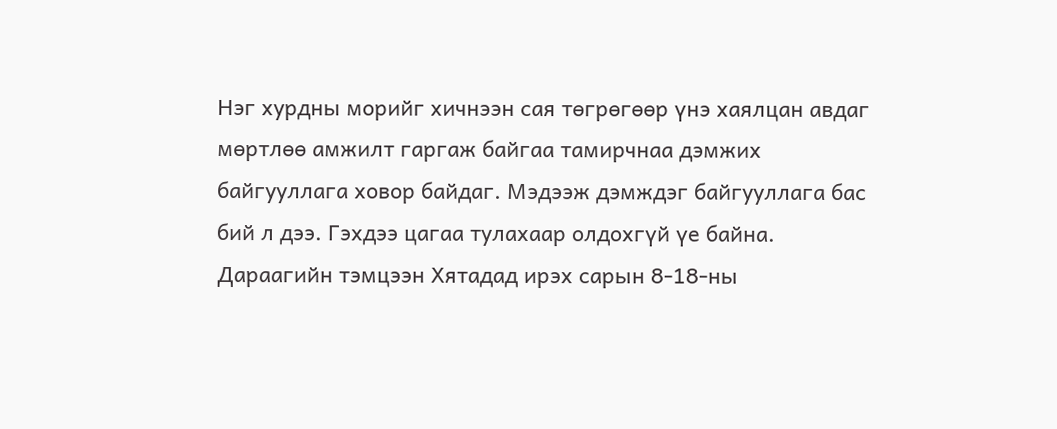Нэг хурдны морийг хичнээн сая төгрөгөөр үнэ хаялцан авдаг мөртлөө амжилт гаргаж байгаа тамирчнаа дэмжих байгууллага ховор байдаг. Мэдээж дэмждэг байгууллага бас бий л дээ. Гэхдээ цагаа тулахаар олдохгүй үе байна. Дараагийн тэмцээн Хятадад ирэх сарын 8-18-ны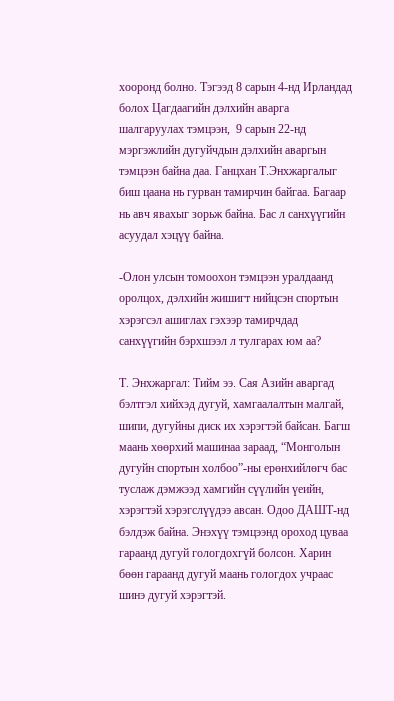хооронд болно. Тэгээд 8 сарын 4-нд Ирландад болох Цагдаагийн дэлхийн аварга шалгаруулах тэмцээн,  9 сарын 22-нд мэргэжлийн дугуйчдын дэлхийн аваргын тэмцээн байна даа. Ганцхан Т.Энхжаргалыг биш цаана нь гурван тамирчин байгаа. Багаар нь авч явахыг зорьж байна. Бас л санхүүгийн асуудал хэцүү байна.

-Олон улсын томоохон тэмцээн уралдаанд оролцох, дэлхийн жишигт нийцсэн спортын хэрэгсэл ашиглах гэхээр тамирчдад санхүүгийн бэрхшээл л тулгарах юм аа?

Т. Энхжаргал: Тийм ээ. Сая Азийн аваргад бэлтгэл хийхэд дугуй, хамгаалалтын малгай, шипи, дугуйны диск их хэрэгтэй байсан. Багш маань хөөрхий машинаа зараад, “Монголын дугуйн спортын холбоо”-ны ерөнхийлөгч бас туслаж дэмжээд хамгийн сүүлийн үеийн, хэрэгтэй хэрэгслүүдээ авсан. Одоо ДАШТ-нд бэлдэж байна. Энэхүү тэмцээнд ороход цуваа гараанд дугуй гологдохгүй болсон. Харин бөөн гараанд дугуй маань гологдох учраас шинэ дугуй хэрэгтэй.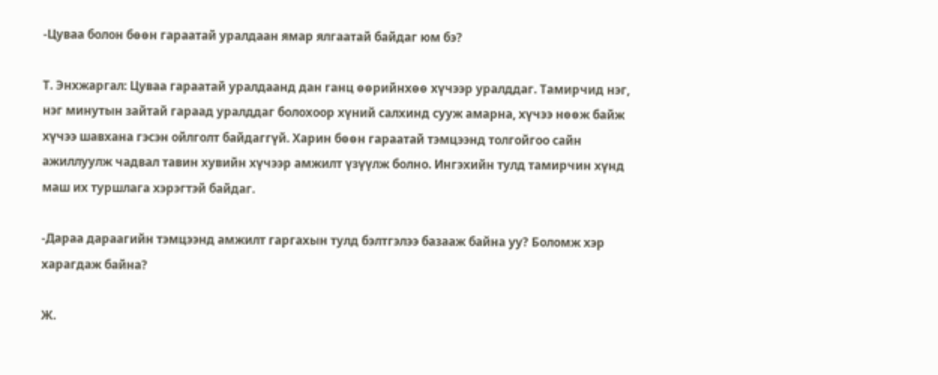-Цуваа болон бөөн гараатай уралдаан ямар ялгаатай байдаг юм бэ?

Т. Энхжаргал: Цуваа гараатай уралдаанд дан ганц өөрийнхөө хүчээр уралддаг. Тамирчид нэг, нэг минутын зайтай гараад уралддаг болохоор хүний салхинд сууж амарна, хүчээ нөөж байж хүчээ шавхана гэсэн ойлголт байдаггүй. Харин бөөн гараатай тэмцээнд толгойгоо сайн ажиллуулж чадвал тавин хувийн хүчээр амжилт үзүүлж болно. Ингэхийн тулд тамирчин хүнд маш их туршлага хэрэгтэй байдаг.

-Дараа дараагийн тэмцээнд амжилт гаргахын тулд бэлтгэлээ базааж байна уу? Боломж хэр харагдаж байна?

Ж.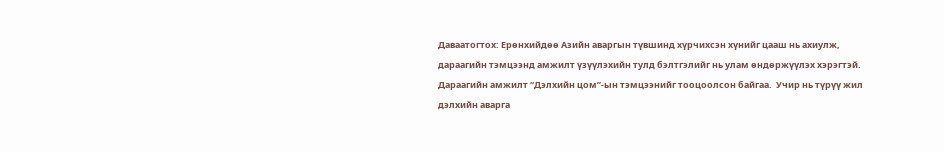Даваатогтох: Ерөнхийдөө Азийн аваргын түвшинд хүрчихсэн хүнийг цааш нь ахиулж, дараагийн тэмцээнд амжилт үзүүлэхийн тулд бэлтгэлийг нь улам өндөржүүлэх хэрэгтэй. Дараагийн амжилт “Дэлхийн цом”-ын тэмцээнийг тооцоолсон байгаа.  Учир нь түрүү жил дэлхийн аварга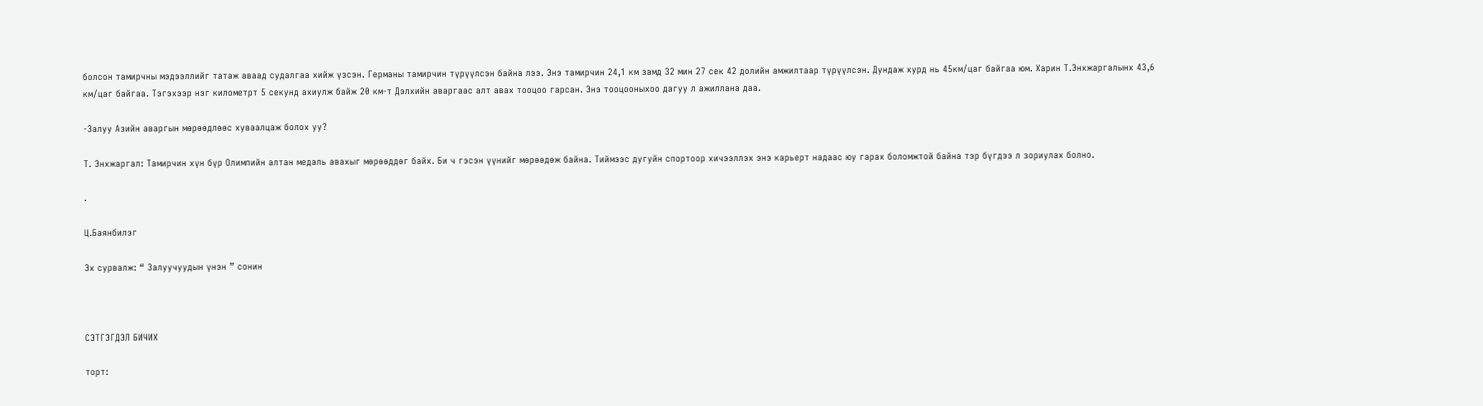болсон тамирчны мэдээллийг татаж аваад судалгаа хийж үзсэн. Германы тамирчин түрүүлсэн байна лээ. Энэ тамирчин 24,1 км замд 32 мин 27 сек 42 долийн амжилтаар түрүүлсэн. Дундаж хурд нь 45км/цаг байгаа юм. Харин Т.Энхжаргалынх 43,6 км/цаг байгаа. Тэгэхээр нэг километрт 5 секунд ахиулж байж 20 км-т Дэлхийн аваргаас алт авах тооцоо гарсан. Энэ тооцооныхоо дагуу л ажиллана даа.

-Залуу Азийн аваргын мөрөөдлөөс хуваалцаж болох уу?

Т. Энхжаргал: Тамирчин хүн бүр Олимпийн алтан медаль авахыг мөрөөддөг байх. Би ч гэсэн үүнийг мөрөөдөж байна. Тиймээс дугуйн спортоор хичээллэх энэ карьерт надаас юу гарах боломжтой байна тэр бүгдээ л зориулах болно.

.

Ц.Баянбилэг

Эх сурвалж: “ Залуучуудын үнэн ” сонин



СЭТГЭГДЭЛ БИЧИХ

торт: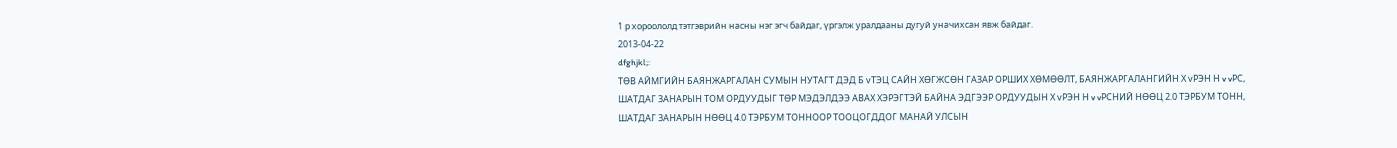1 р хороололд тэтгэврийн насны нэг эгч байдаг, үргэлж уралдааны дугуй уначихсан явж байдаг.
2013-04-22
dfghjkl;:
ТӨВ АЙМГИЙН БАЯНЖАРГАЛАН СУМЫН НУТАГТ ДЭД Б vТЭЦ САЙН ХӨГЖСӨН ГАЗАР ОРШИХ ХӨМӨӨЛТ, БАЯНЖАРГАЛАНГИЙН Х vРЭН Н v vРС, ШАТДАГ ЗАНАРЫН ТОМ ОРДУУДЫГ ТӨР МЭДЭЛДЭЭ АВАХ ХЭРЭГТЭЙ БАЙНА ЭДГЭЭР ОРДУУДЫН Х vРЭН Н v vРСНИЙ НӨӨЦ 2.0 ТЭРБУМ ТОНН, ШАТДАГ ЗАНАРЫН НӨӨЦ 4.0 ТЭРБУМ ТОННООР ТООЦОГДДОГ МАНАЙ УЛСЫН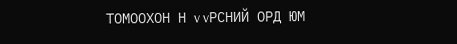ТОМООХОН Н v vРСНИЙ ОРД ЮМ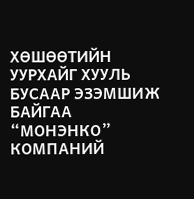ХӨШӨӨТИЙН УУРХАЙГ ХУУЛЬ БУСААР ЭЗЭМШИЖ БАЙГАА “МОНЭНКО” КОМПАНИЙ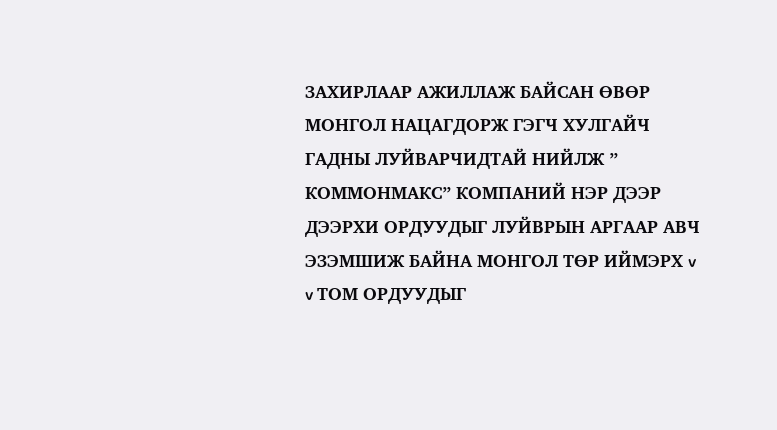ЗАХИРЛААР АЖИЛЛАЖ БАЙСАН ӨВӨР МОНГОЛ НАЦАГДОРЖ ГЭГЧ ХУЛГАЙЧ ГАДНЫ ЛУЙВАРЧИДТАЙ НИЙЛЖ ” КОММОНМАКС” КОМПАНИЙ НЭР ДЭЭР ДЭЭРХИ ОРДУУДЫГ ЛУЙВРЫН АРГААР АВЧ ЭЗЭМШИЖ БАЙНА МОНГОЛ ТӨР ИЙМЭРХ v v ТОМ ОРДУУДЫГ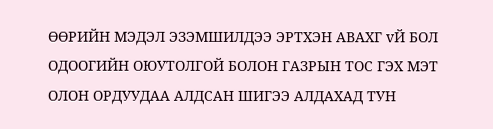ӨӨРИЙН МЭДЭЛ ЭЗЭМШИЛДЭЭ ЭРТХЭН АВАХГ vЙ БОЛ ОДООГИЙН ОЮУТОЛГОЙ БОЛОН ГАЗРЫН ТОС ГЭХ МЭТ ОЛОН ОРДУУДАА АЛДСАН ШИГЭЭ АЛДАХАД ТУН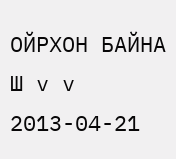ОЙРХОН БАЙНА Ш v v
2013-04-21